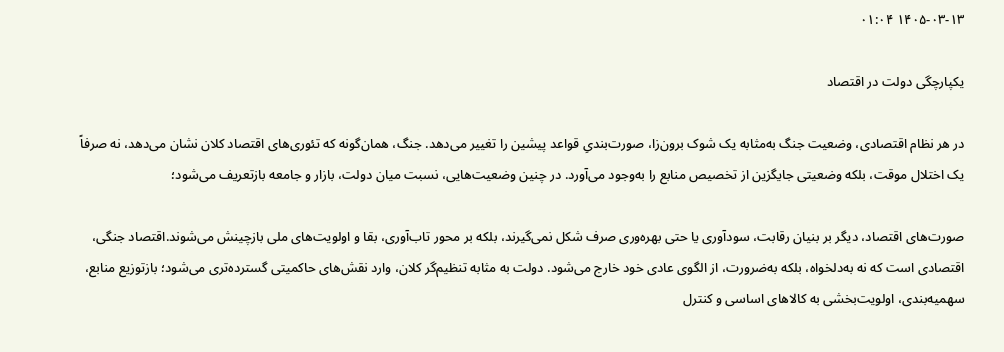۱۴۰۵-۰۳-۱۳ ۰۱:۰۴

یکپارچگی دولت در اقتصاد

در هر نظام اقتصادی، وضعیت جنگ به‌مثابه یک شوک برون‌زا، صورت‌بندیِ قواعد پیشین را تغییر می‌دهد. جنگ، همان‌گونه که تئوری‌های اقتصاد کلان نشان می‌دهد، نه صرفاً یک اختلال موقت، بلکه وضعیتی جایگزین از تخصیص منابع را به‌وجود می‌آورد. در چنین وضعیت‌هایی، نسبت میان دولت، بازار و جامعه بازتعریف می‌شود؛

صورت‌های اقتصاد، دیگر بر بنیان رقابت، سودآوری یا حتی بهره‌وری صرف شکل نمی‌گیرند، بلکه بر محور تاب‌آوری، بقا و اولویت‌های ملی بازچینش می‌شوند.اقتصاد جنگی، اقتصادی است که نه به‌دلخواه، بلکه به‌ضرورت، از الگوی عادی خود خارج می‌شود. دولت به مثابه تنظیم‌گر کلان، وارد نقش‌های حاکمیتی گسترده‌تری می‌شود؛ بازتوزیع منابع، سهمیه‌بندی، اولویت‌بخشی به کالاهای اساسی و کنترل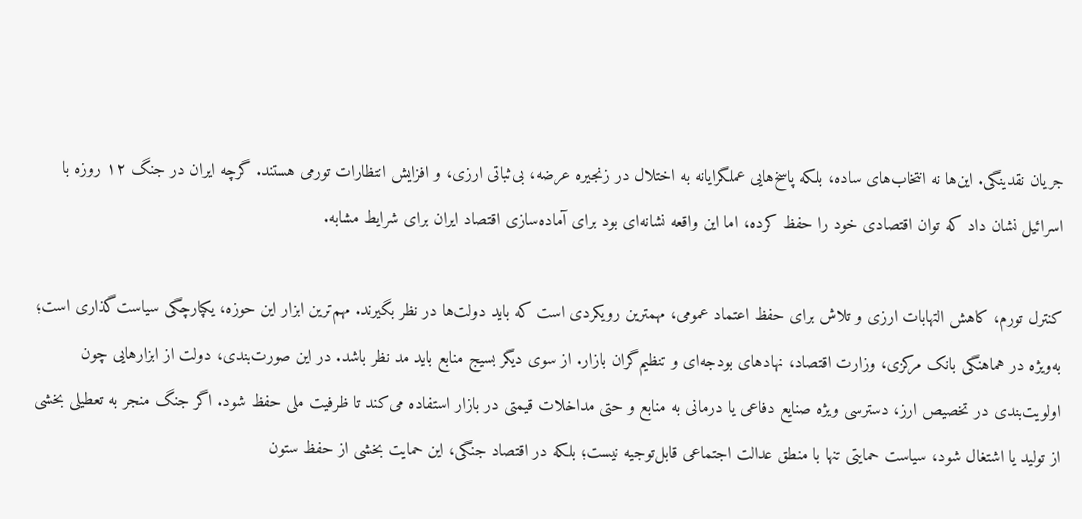جریان نقدینگی. این‌ها نه انتخاب‌‌های ساده، بلکه پاسخ‌هایی عملگرایانه به اختلال در زنجیره عرضه، بی‌ثباتی ارزی، و افزایش انتظارات تورمی هستند. گرچه ایران در جنگ ۱۲ روزه با اسرائیل نشان داد که توان اقتصادی خود را حفظ کرده، اما این واقعه نشانه‌ای بود برای آماده‌سازی اقتصاد ایران برای شرایط مشابه.

کنترل تورم، کاهش التهابات ارزی و تلاش برای حفظ اعتماد عمومی، مهمترین رویکردی است که باید دولت‌ها در نظر بگیرند. مهم‌ترین ابزار این حوزه، یکپارچگی سیاست‌گذاری است؛ به‌ویژه در هماهنگی بانک مرکزی، وزارت اقتصاد، نهادهای بودجه‌ای و تنظیم‌گران بازار. از سوی دیگر بسیج منابع باید مد نظر باشد. در این صورت‌بندی، دولت از ابزارهایی چون اولویت‌بندی در تخصیص ارز، دسترسی ویژه صنایع دفاعی یا درمانی به منابع و حتی مداخلات قیمتی در بازار استفاده می‌کند تا ظرفیت ملی حفظ شود. اگر جنگ منجر به تعطیلی بخشی از تولید یا اشتغال شود، سیاست حمایتی تنها با منطق عدالت اجتماعی قابل‌توجیه نیست؛ بلکه در اقتصاد جنگی، این حمایت بخشی از حفظ ستون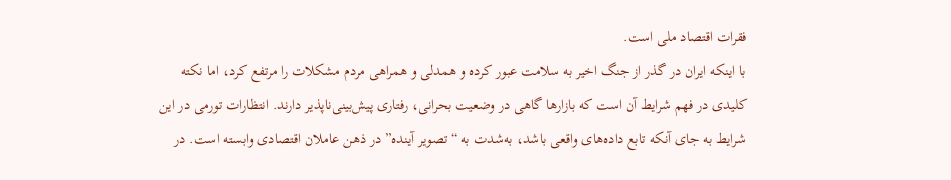فقرات اقتصاد ملی است.
با اینکه ایران در گذر از جنگ اخیر به سلامت عبور کرده و همدلی و همراهی مردم مشکلات را مرتفع کرد، اما نکته کلیدی در فهم شرایط آن است که بازارها گاهی در وضعیت بحرانی، رفتاری پیش‌بینی‌ناپذیر دارند. انتظارات تورمی در این شرایط به‌ جای آنکه تابع داده‌های واقعی باشد، به‌شدت به “تصویر آینده” در ذهن عاملان اقتصادی وابسته است. در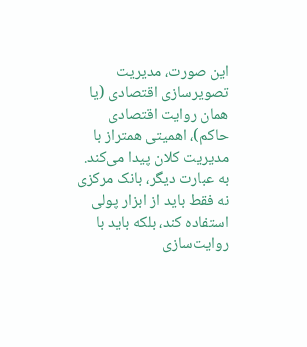این صورت، مدیریت تصویرسازی اقتصادی (یا همان روایت اقتصادی حاکم)، اهمیتی همتراز با مدیریت کلان پیدا می‌کند.
به عبارت دیگر، بانک مرکزی نه ‌فقط باید از ابزار پولی استفاده کند، بلکه باید با روایت‌سازی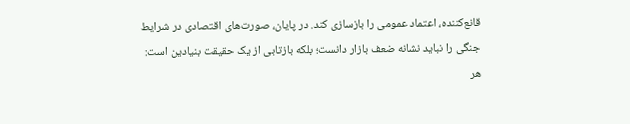قانع‌کننده، اعتماد عمومی را بازسازی کند. در پایان، صورت‌های اقتصادی در شرایط جنگی را نباید نشانه ضعف بازار دانست؛ بلکه بازتابی از یک حقیقت بنیادین است: هر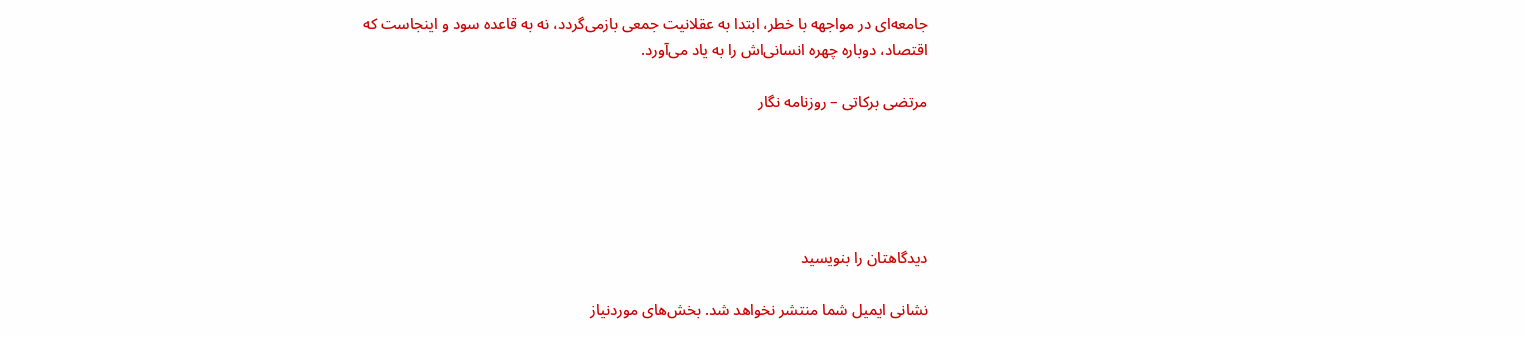جامعه‌ای در مواجهه با خطر، ابتدا به عقلانیت جمعی بازمی‌گردد، نه به قاعده سود و اینجاست که اقتصاد، دوباره چهره انسانی‌اش را به یاد می‌آورد.

مرتضی برکاتی – روزنامه نگار





دیدگاهتان را بنویسید

نشانی ایمیل شما منتشر نخواهد شد. بخش‌های موردنیاز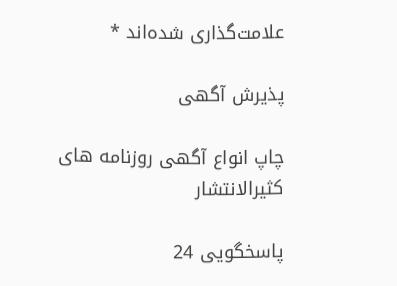علامت‌گذاری شده‌اند *

پذیرش آگهی

چاپ انواع آگهی روزنامه های کثیرالانتشار

پاسخگویی 24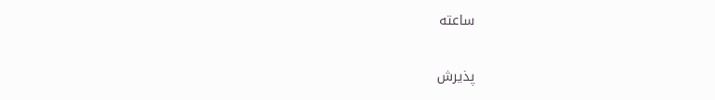ساعته

پذیرش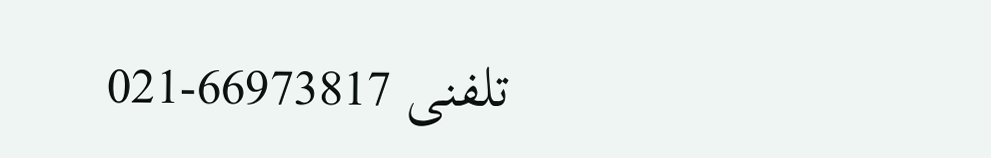تلفنی 66973817-021